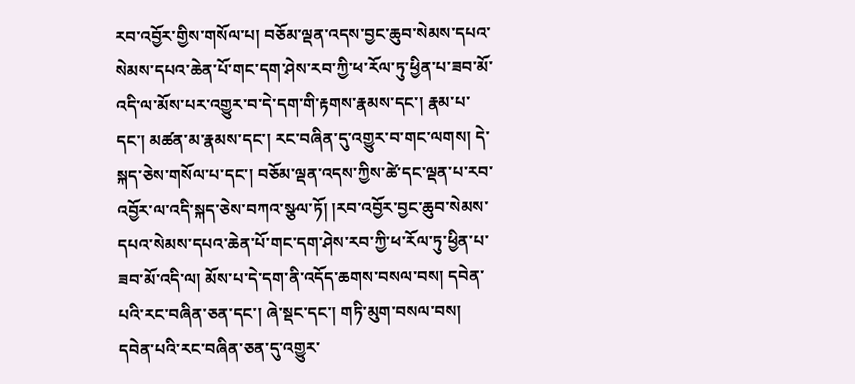རབ་འབྱོར་གྱིས་གསོལ་པ། བཅོམ་ལྡན་འདས་བྱང་ཆུབ་སེམས་དཔའ་སེམས་དཔའ་ཆེན་པོ་གང་དག་ཤེས་རབ་ཀྱི་ཕ་རོལ་ཏུ་ཕྱིན་པ་ཟབ་མོ་འདི་ལ་མོས་པར་འགྱུར་བ་དེ་དག་གི་རྟགས་རྣམས་དང་། རྣམ་པ་དང་། མཚན་མ་རྣམས་དང་། རང་བཞིན་དུ་འགྱུར་བ་གང་ལགས། དེ་སྐད་ཅེས་གསོལ་པ་དང་། བཅོམ་ལྡན་འདས་ཀྱིས་ཚེ་དང་ལྡན་པ་རབ་འབྱོར་ལ་འདི་སྐད་ཅེས་བཀའ་སྩལ་ཏོ། །རབ་འབྱོར་བྱང་ཆུབ་སེམས་དཔའ་སེམས་དཔའ་ཆེན་པོ་གང་དག་ཤེས་རབ་ཀྱི་ཕ་རོལ་ཏུ་ཕྱིན་པ་ཟབ་མོ་འདི་ལ། མོས་པ་དེ་དག་ནི་འདོད་ཆགས་བསལ་བས། དབེན་པའི་རང་བཞིན་ཅན་དང་། ཞེ་སྡང་དང་། གཏི་མུག་བསལ་བས། དབེན་པའི་རང་བཞིན་ཅན་དུ་འགྱུར་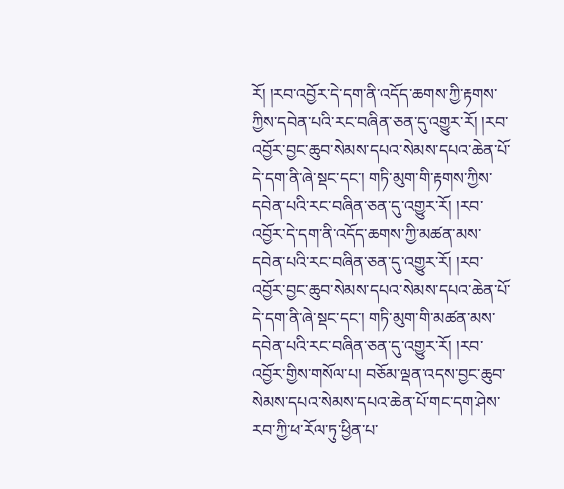རོ། །རབ་འབྱོར་དེ་དག་ནི་འདོད་ཆགས་ཀྱི་རྟགས་ཀྱིས་དབེན་པའི་རང་བཞིན་ཅན་དུ་འགྱུར་རོ། །རབ་འབྱོར་བྱང་ཆུབ་སེམས་དཔའ་སེམས་དཔའ་ཆེན་པོ་དེ་དག་ནི་ཞེ་སྡང་དང་། གཏི་མུག་གི་རྟགས་ཀྱིས་དབེན་པའི་རང་བཞིན་ཅན་དུ་འགྱུར་རོ། །རབ་འབྱོར་དེ་དག་ནི་འདོད་ཆགས་ཀྱི་མཚན་མས་དབེན་པའི་རང་བཞིན་ཅན་དུ་འགྱུར་རོ། །རབ་འབྱོར་བྱང་ཆུབ་སེམས་དཔའ་སེམས་དཔའ་ཆེན་པོ་དེ་དག་ནི་ཞེ་སྡང་དང་། གཏི་མུག་གི་མཚན་མས་དབེན་པའི་རང་བཞིན་ཅན་དུ་འགྱུར་རོ། །རབ་འབྱོར་གྱིས་གསོལ་པ། བཅོམ་ལྡན་འདས་བྱང་ཆུབ་སེམས་དཔའ་སེམས་དཔའ་ཆེན་པོ་གང་དག་ཤེས་རབ་ཀྱི་ཕ་རོལ་ཏུ་ཕྱིན་པ་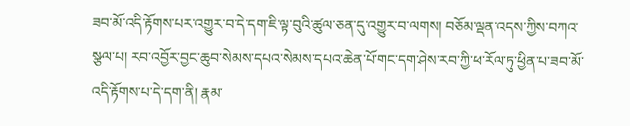ཟབ་མོ་འདི་རྟོགས་པར་འགྱུར་བ་དེ་དག་ཇི་ལྟ་བུའི་ཚུལ་ཅན་དུ་འགྱུར་བ་ལགས། བཅོམ་ལྡན་འདས་ཀྱིས་བཀའ་སྩལ་པ། རབ་འབྱོར་བྱང་ཆུབ་སེམས་དཔའ་སེམས་དཔའ་ཆེན་པོ་གང་དག་ཤེས་རབ་ཀྱི་ཕ་རོལ་ཏུ་ཕྱིན་པ་ཟབ་མོ་འདི་རྟོགས་པ་དེ་དག་ནི། རྣམ་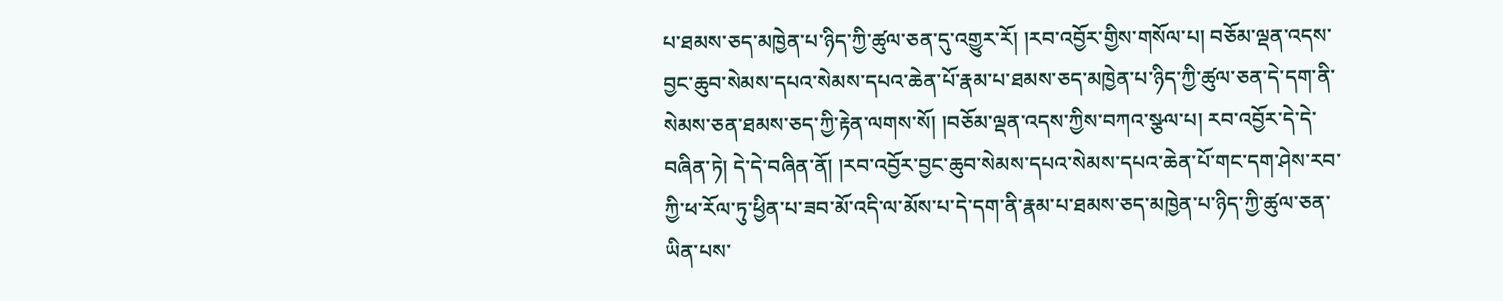པ་ཐམས་ཅད་མཁྱེན་པ་ཉིད་ཀྱི་ཚུལ་ཅན་དུ་འགྱུར་རོ། །རབ་འབྱོར་གྱིས་གསོལ་པ། བཅོམ་ལྡན་འདས་བྱང་ཆུབ་སེམས་དཔའ་སེམས་དཔའ་ཆེན་པོ་རྣམ་པ་ཐམས་ཅད་མཁྱེན་པ་ཉིད་ཀྱི་ཚུལ་ཅན་དེ་དག་ནི་སེམས་ཅན་ཐམས་ཅད་ཀྱི་རྟེན་ལགས་སོ། །བཅོམ་ལྡན་འདས་ཀྱིས་བཀའ་སྩལ་པ། རབ་འབྱོར་དེ་དེ་བཞིན་ཏེ། དེ་དེ་བཞིན་ནོ། །རབ་འབྱོར་བྱང་ཆུབ་སེམས་དཔའ་སེམས་དཔའ་ཆེན་པོ་གང་དག་ཤེས་རབ་ཀྱི་ཕ་རོལ་ཏུ་ཕྱིན་པ་ཟབ་མོ་འདི་ལ་མོས་པ་དེ་དག་ནི་རྣམ་པ་ཐམས་ཅད་མཁྱེན་པ་ཉིད་ཀྱི་ཚུལ་ཅན་ཡིན་པས་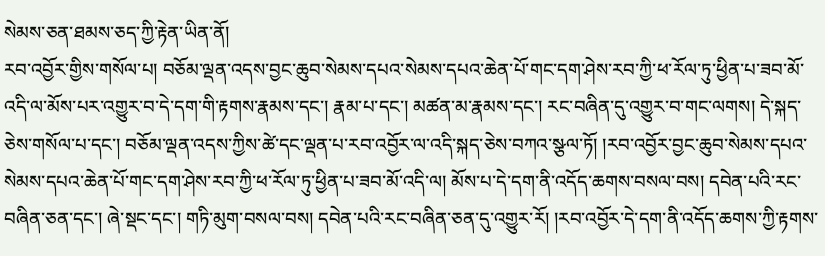སེམས་ཅན་ཐམས་ཅད་ཀྱི་རྟེན་ཡིན་ནོ།
རབ་འབྱོར་གྱིས་གསོལ་པ། བཅོམ་ལྡན་འདས་བྱང་ཆུབ་སེམས་དཔའ་སེམས་དཔའ་ཆེན་པོ་གང་དག་ཤེས་རབ་ཀྱི་ཕ་རོལ་ཏུ་ཕྱིན་པ་ཟབ་མོ་འདི་ལ་མོས་པར་འགྱུར་བ་དེ་དག་གི་རྟགས་རྣམས་དང་། རྣམ་པ་དང་། མཚན་མ་རྣམས་དང་། རང་བཞིན་དུ་འགྱུར་བ་གང་ལགས། དེ་སྐད་ཅེས་གསོལ་པ་དང་། བཅོམ་ལྡན་འདས་ཀྱིས་ཚེ་དང་ལྡན་པ་རབ་འབྱོར་ལ་འདི་སྐད་ཅེས་བཀའ་སྩལ་ཏོ། །རབ་འབྱོར་བྱང་ཆུབ་སེམས་དཔའ་སེམས་དཔའ་ཆེན་པོ་གང་དག་ཤེས་རབ་ཀྱི་ཕ་རོལ་ཏུ་ཕྱིན་པ་ཟབ་མོ་འདི་ལ། མོས་པ་དེ་དག་ནི་འདོད་ཆགས་བསལ་བས། དབེན་པའི་རང་བཞིན་ཅན་དང་། ཞེ་སྡང་དང་། གཏི་མུག་བསལ་བས། དབེན་པའི་རང་བཞིན་ཅན་དུ་འགྱུར་རོ། །རབ་འབྱོར་དེ་དག་ནི་འདོད་ཆགས་ཀྱི་རྟགས་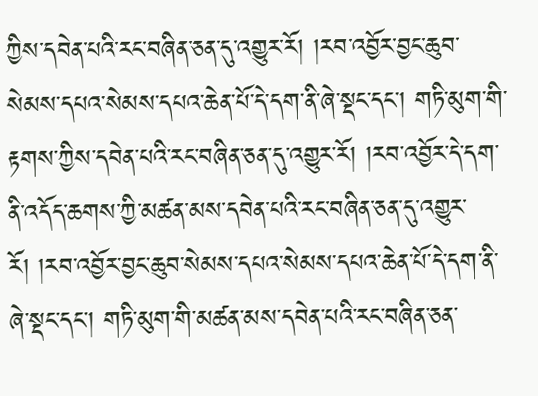ཀྱིས་དབེན་པའི་རང་བཞིན་ཅན་དུ་འགྱུར་རོ། །རབ་འབྱོར་བྱང་ཆུབ་སེམས་དཔའ་སེམས་དཔའ་ཆེན་པོ་དེ་དག་ནི་ཞེ་སྡང་དང་། གཏི་མུག་གི་རྟགས་ཀྱིས་དབེན་པའི་རང་བཞིན་ཅན་དུ་འགྱུར་རོ། །རབ་འབྱོར་དེ་དག་ནི་འདོད་ཆགས་ཀྱི་མཚན་མས་དབེན་པའི་རང་བཞིན་ཅན་དུ་འགྱུར་རོ། །རབ་འབྱོར་བྱང་ཆུབ་སེམས་དཔའ་སེམས་དཔའ་ཆེན་པོ་དེ་དག་ནི་ཞེ་སྡང་དང་། གཏི་མུག་གི་མཚན་མས་དབེན་པའི་རང་བཞིན་ཅན་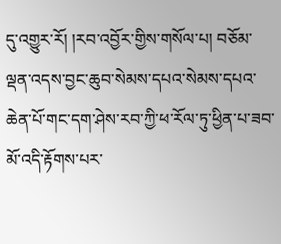དུ་འགྱུར་རོ། །རབ་འབྱོར་གྱིས་གསོལ་པ། བཅོམ་ལྡན་འདས་བྱང་ཆུབ་སེམས་དཔའ་སེམས་དཔའ་ཆེན་པོ་གང་དག་ཤེས་རབ་ཀྱི་ཕ་རོལ་ཏུ་ཕྱིན་པ་ཟབ་མོ་འདི་རྟོགས་པར་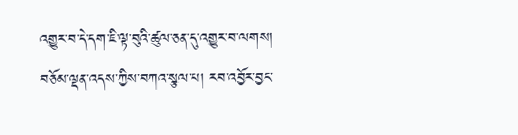འགྱུར་བ་དེ་དག་ཇི་ལྟ་བུའི་ཚུལ་ཅན་དུ་འགྱུར་བ་ལགས། བཅོམ་ལྡན་འདས་ཀྱིས་བཀའ་སྩལ་པ། རབ་འབྱོར་བྱང་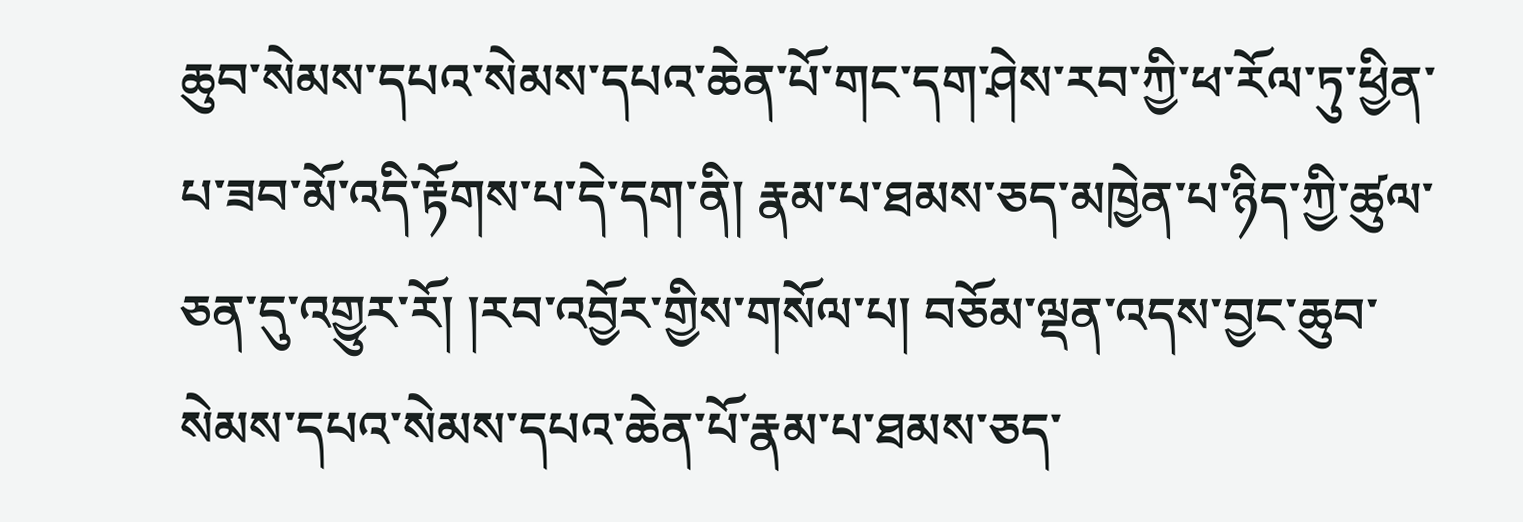ཆུབ་སེམས་དཔའ་སེམས་དཔའ་ཆེན་པོ་གང་དག་ཤེས་རབ་ཀྱི་ཕ་རོལ་ཏུ་ཕྱིན་པ་ཟབ་མོ་འདི་རྟོགས་པ་དེ་དག་ནི། རྣམ་པ་ཐམས་ཅད་མཁྱེན་པ་ཉིད་ཀྱི་ཚུལ་ཅན་དུ་འགྱུར་རོ། །རབ་འབྱོར་གྱིས་གསོལ་པ། བཅོམ་ལྡན་འདས་བྱང་ཆུབ་སེམས་དཔའ་སེམས་དཔའ་ཆེན་པོ་རྣམ་པ་ཐམས་ཅད་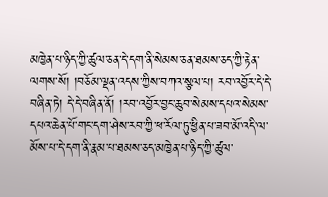མཁྱེན་པ་ཉིད་ཀྱི་ཚུལ་ཅན་དེ་དག་ནི་སེམས་ཅན་ཐམས་ཅད་ཀྱི་རྟེན་ལགས་སོ། །བཅོམ་ལྡན་འདས་ཀྱིས་བཀའ་སྩལ་པ། རབ་འབྱོར་དེ་དེ་བཞིན་ཏེ། དེ་དེ་བཞིན་ནོ། །རབ་འབྱོར་བྱང་ཆུབ་སེམས་དཔའ་སེམས་དཔའ་ཆེན་པོ་གང་དག་ཤེས་རབ་ཀྱི་ཕ་རོལ་ཏུ་ཕྱིན་པ་ཟབ་མོ་འདི་ལ་མོས་པ་དེ་དག་ནི་རྣམ་པ་ཐམས་ཅད་མཁྱེན་པ་ཉིད་ཀྱི་ཚུལ་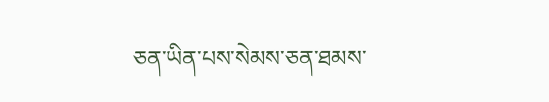ཅན་ཡིན་པས་སེམས་ཅན་ཐམས་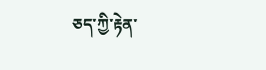ཅད་ཀྱི་རྟེན་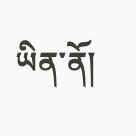ཡིན་ནོ།